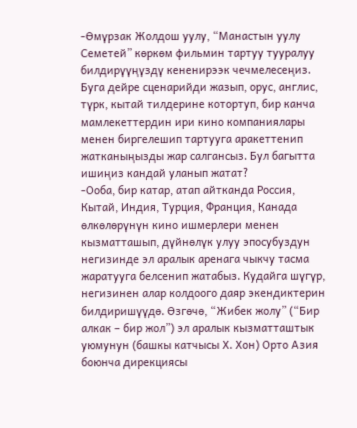-Өмүрзак Жолдош уулу, “Манастын уулу Семетей” көркөм фильмин тартуу тууралуу билдирүүңүздү кененирээк чечмелесеңиз. Буга дейре сценарийди жазып, орус, англис, түрк, кытай тилдерине котортуп, бир канча мамлекеттердин ири кино компаниялары менен биргелешип тартууга аракеттенип жатканыңызды жар салгансыз. Бул багытта ишиңиз кандай уланып жатат?
-Ооба, бир катар, атап айтканда Россия, Кытай, Индия, Турция, Франция, Канада өлкөлөрүнүн кино ишмерлери менен кызматташып, дүйнөлүк улуу эпосубуздун негизинде эл аралык аренага чыкчу тасма жаратууга белсенип жатабыз. Кудайга шүгүр, негизинен алар колдоого даяр экендиктерин билдиришүүдө. Өзгөчө, “Жибек жолу” (“Бир алкак – бир жол”) эл аралык кызматташтык уюмунун (башкы катчысы Х. Хон) Орто Азия боюнча дирекциясы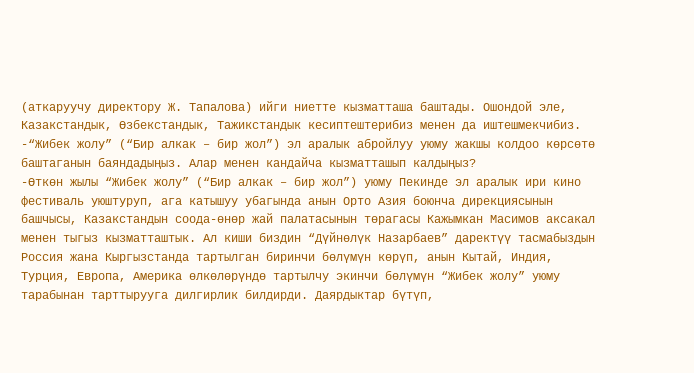(аткаруучу директору Ж. Тапалова) ийги ниетте кызматташа баштады. Ошондой эле, Казакстандык, Өзбекстандык, Тажикстандык кесиптештерибиз менен да иштешмекчибиз.
-“Жибек жолу” (“Бир алкак – бир жол”) эл аралык абройлуу уюму жакшы колдоо көрсөтө баштаганын баяндадыңыз. Алар менен кандайча кызматташып калдыңыз?
-Өткөн жылы “Жибек жолу” (“Бир алкак – бир жол”) уюму Пекинде эл аралык ири кино фестиваль уюштуруп, ага катышуу убагында анын Орто Азия боюнча дирекциясынын башчысы, Казакстандын соода-өнөр жай палатасынын төрагасы Кажымкан Масимов аксакал менен тыгыз кызматташтык. Ал киши биздин “Дүйнөлүк Назарбаев” даректүү тасмабыздын Россия жана Кыргызстанда тартылган биринчи бөлүмүн көрүп, анын Кытай, Индия, Турция, Европа, Америка өлкөлөрүндө тартылчу экинчи бөлүмүн “Жибек жолу” уюму тарабынан тарттырууга дилгирлик билдирди. Даярдыктар бүтүп,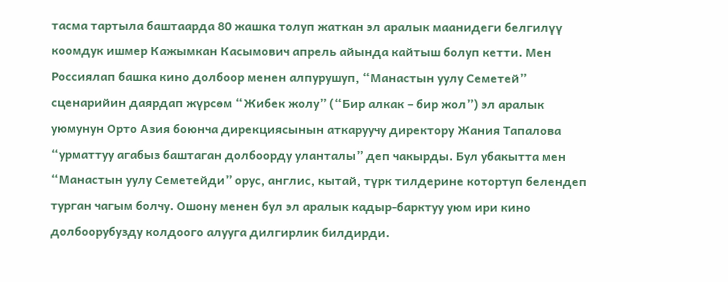тасма тартыла баштаарда 80 жашка толуп жаткан эл аралык маанидеги белгилүү коомдук ишмер Кажымкан Касымович апрель айында кайтыш болуп кетти. Мен Россиялап башка кино долбоор менен алпурушуп, “Манастын уулу Семетей” сценарийин даярдап жүрсөм “Жибек жолу” (“Бир алкак – бир жол”) эл аралык уюмунун Орто Азия боюнча дирекциясынын аткаруучу директору Жания Тапалова “урматтуу агабыз баштаган долбоорду уланталы” деп чакырды. Бул убакытта мен “Манастын уулу Семетейди” орус, англис, кытай, түрк тилдерине котортуп белендеп турган чагым болчу. Ошону менен бул эл аралык кадыр-барктуу уюм ири кино долбоорубузду колдоого алууга дилгирлик билдирди.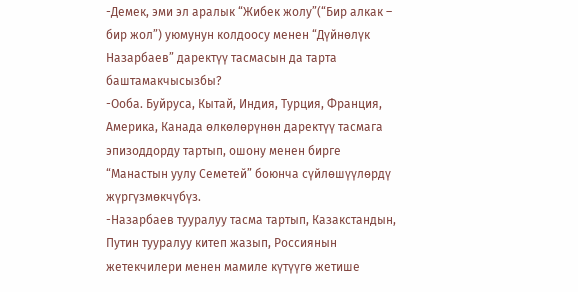-Демек, эми эл аралык “Жибек жолу”(“Бир алкак – бир жол”) уюмунун колдоосу менен “Дүйнөлүк Назарбаев” даректүү тасмасын да тарта баштамакчысызбы?
-Ооба. Буйруса, Кытай, Индия, Турция, Франция, Америка, Канада өлкөлөрүнөн даректүү тасмага эпизоддорду тартып, ошону менен бирге “Манастын уулу Семетей” боюнча сүйлөшүүлөрдү жүргүзмөкчүбүз.
-Назарбаев тууралуу тасма тартып, Казакстандын, Путин тууралуу китеп жазып, Россиянын жетекчилери менен мамиле күтүүгө жетише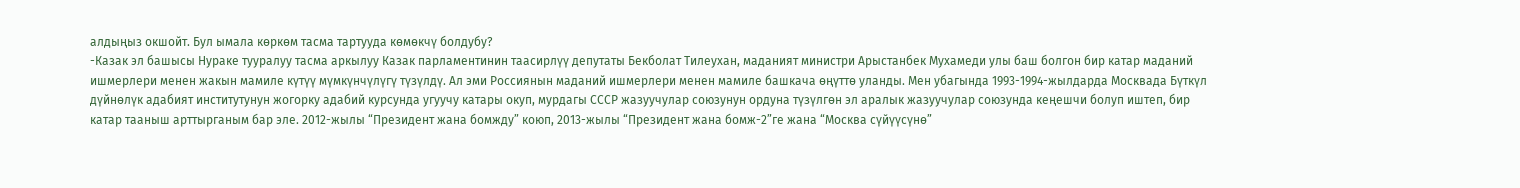алдыңыз окшойт. Бул ымала көркөм тасма тартууда көмөкчү болдубу?
-Казак эл башысы Нураке тууралуу тасма аркылуу Казак парламентинин таасирлүү депутаты Бекболат Тилеухан, маданият министри Арыстанбек Мухамеди улы баш болгон бир катар маданий ишмерлери менен жакын мамиле күтүү мүмкүнчүлүгү түзүлдү. Ал эми Россиянын маданий ишмерлери менен мамиле башкача өңүттө уланды. Мен убагында 1993-1994-жылдарда Москвада Бүткүл дүйнөлүк адабият институтунун жогорку адабий курсунда угуучу катары окуп, мурдагы СССР жазуучулар союзунун ордуна түзүлгөн эл аралык жазуучулар союзунда кеңешчи болуп иштеп, бир катар тааныш арттырганым бар эле. 2012-жылы “Президент жана бомжду” коюп, 2013-жылы “Президент жана бомж-2”ге жана “Москва сүйүүсүнө”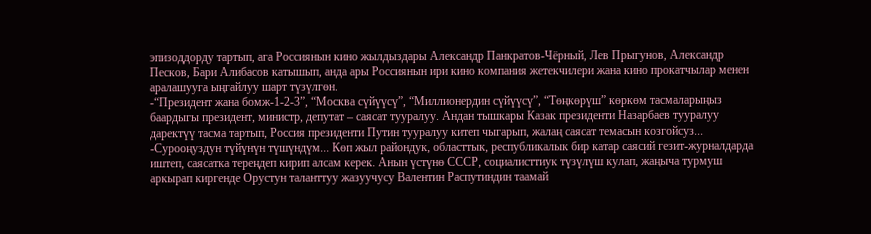эпизоддорду тартып, ага Россиянын кино жылдыздары Александр Панкратов-Чёрный, Лев Прыгунов, Александр Песков, Бари Алибасов катышып, анда ары Россиянын ири кино компания жетекчилери жана кино прокатчылар менен аралашууга ыңгайлуу шарт түзүлгөн.
-“Президент жана бомж-1-2-3”, “Москва сүйүүсү”, “Миллионердин сүйүүсү”, “Төңкөрүш” көркөм тасмаларыңыз баардыгы президент, министр, депутат – саясат тууралуу. Андан тышкары Казак президенти Назарбаев тууралуу даректүү тасма тартып, Россия президенти Путин тууралуу китеп чыгарып, жалаң саясат темасын козгойсуз...
-Сурооңуздун түйүнүн түшүндүм... Көп жыл райондук, областтык, республикалык бир катар саясий гезит-журналдарда иштеп, саясатка тереңдеп кирип алсам керек. Анын үстүнө СССР, социалисттиук түзүлүш кулап, жаңыча турмуш аркырап киргенде Орустун таланттуу жазуучусу Валентин Распутиндин таамай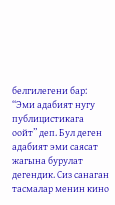белгилегени бар: “Эми адабият нугу публицистикага оойт” деп. Бул деген адабият эми саясат жагына бурулат дегендик. Сиз санаган тасмалар менин кино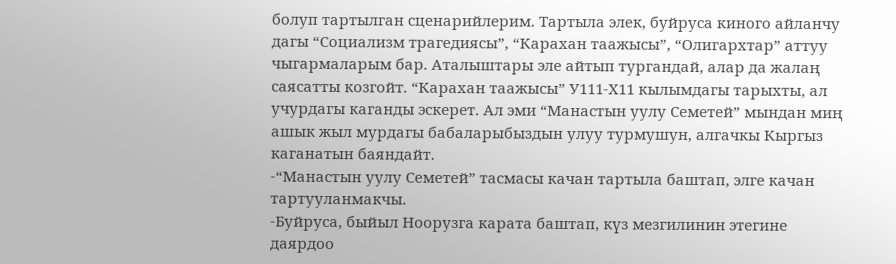болуп тартылган сценарийлерим. Тартыла элек, буйруса киного айланчу дагы “Социализм трагедиясы”, “Карахан таажысы”, “Олигархтар” аттуу чыгармаларым бар. Аталыштары эле айтып тургандай, алар да жалаң саясатты козгойт. “Карахан таажысы” У111-Х11 кылымдагы тарыхты, ал учурдагы каганды эскерет. Ал эми “Манастын уулу Семетей” мындан миң ашык жыл мурдагы бабаларыбыздын улуу турмушун, алгачкы Кыргыз каганатын баяндайт.
-“Манастын уулу Семетей” тасмасы качан тартыла баштап, элге качан тартууланмакчы.
-Буйруса, быйыл Ноорузга карата баштап, күз мезгилинин этегине даярдоо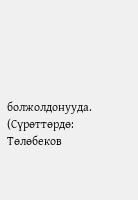болжолдонууда.
(Сүрөттөрдө: Төлөбеков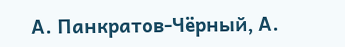А. Панкратов-Чёрный, А.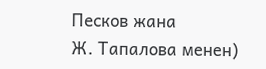Песков жана
Ж. Тапалова менен)